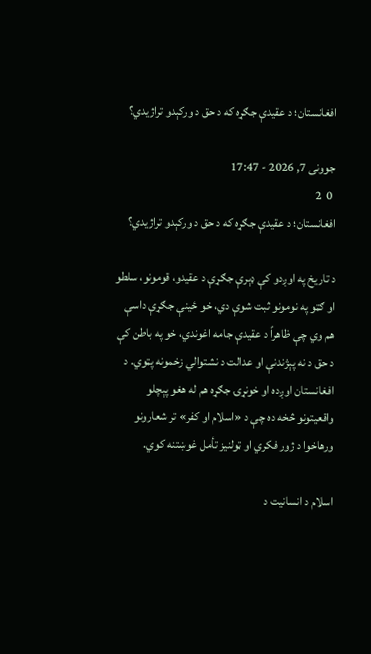افغانستان؛ د عقیدې جګړه که د حق د ورکېدو تراژیدي؟

جوونی 7, 2026 - 17:47
 0  2
افغانستان؛ د عقیدې جګړه که د حق د ورکېدو تراژیدي؟

د تاریخ په اوږدو کې ډېرې جګړې د عقیدو، قومونو، سلطو او ګټو په نومونو ثبت شوې دي، خو ځینې جګړې داسې هم وي چې ظاهراً د عقیدې جامه اغوندي، خو په باطن کې د حق د نه پېژندنې او عدالت د نشتوالي زخمونه پټوي. د افغانستان اوږده او خونړۍ جګړه هم له هغو پېچلو واقعیتونو څخه ده چې د «اسلام او کفر» تر شعارونو ورهاخوا د ژور فکري او ټولنیز تأمل غوښتنه کوي.

اسلام د انسانیت د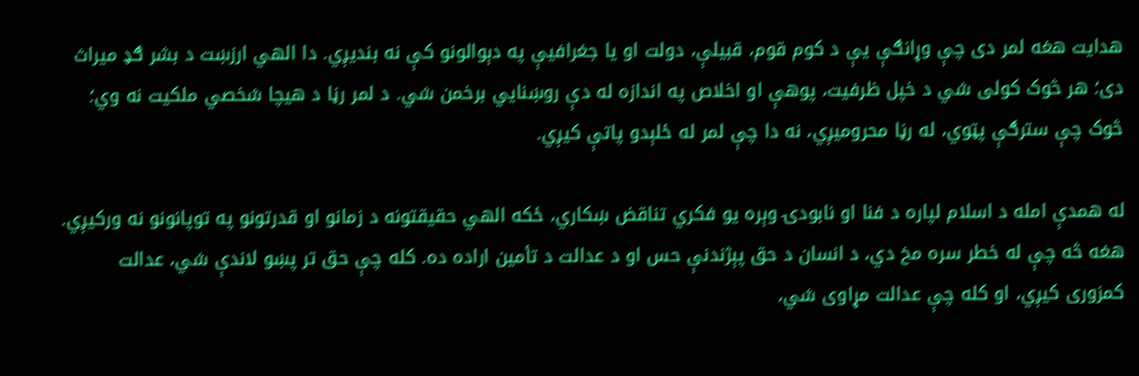هدایت هغه لمر دی چې وړانګې یې د کوم قوم، قبیلې، دولت او یا جغرافیې په دېوالونو کې نه بندیږي. دا الهي ارزښت د بشر ګډ میراث دی؛ هر څوک کولی شي د خپل ظرفیت، پوهې او اخلاص په اندازه له دې روښنايي برخمن شي. د لمر رڼا د هیچا شخصي ملکیت نه وي؛ څوک چې سترګې پټوي، له رڼا محرومیږي، نه دا چې لمر له ځلېدو پاتې کیږي.

له همدې امله د اسلام لپاره د فنا او نابودۍ وېره یو فکري تناقض ښکاري، ځکه الهي حقیقتونه د زمانو او قدرتونو په توپانونو نه ورکیږي. هغه څه چې له خطر سره مخ دي، د انسان د حق پېژندنې حس او د عدالت د تأمین اراده ده. کله چې حق تر پښو لاندې شي، عدالت کمزوری کیږي، او کله چې عدالت مړاوی شي،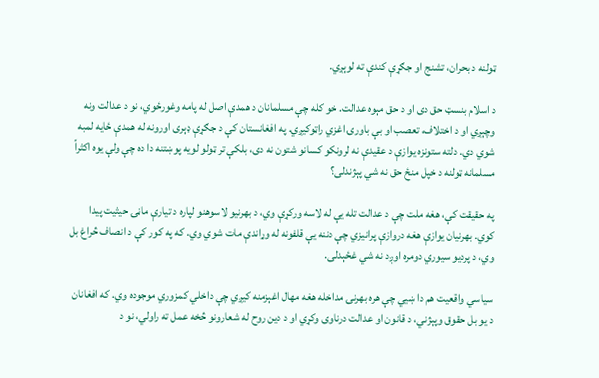ټولنه د بحران، تشنج او جګړې کندې ته لوېږي.

د اسلام بنسټ حق دی او د حق مېوه عدالت. خو کله چې مسلمانان د همدې اصل له پامه وغورځوي، نو د عدالت ونه وچېږي او د اختلاف، تعصب او بې باورۍ اغزي راټوکیږي. په افغانستان کې د جګړې ډېری اورونه له همدې ځایه لمبه شوي دي. دلته ستونزه یوازې د عقیدې نه لرونکو کسانو شتون نه دی، بلکې تر ټولو لویه پوښتنه دا ده چې ولې یوه اکثراً مسلمانه ټولنه د خپل منځ حق نه شي پېژندلی؟

په حقیقت کې، هغه ملت چې د عدالت تله یې له لاسه ورکړې وي، د بهرنیو لاسوهنو لپاره د تیارې ماڼۍ حیثیت پیدا کوي. بهرنیان یوازې هغه دروازې پرانیزي چې دننه یې قلفونه له وړاندې مات شوي وي. که په کور کې د انصاف څراغ بل وي، د پردیو سیوري دومره اوږد نه شي غځېدلی.

سیاسي واقعیت هم دا ښيي چې هره بهرنۍ مداخله هغه مهال اغېزمنه کیږي چې داخلي کمزوري موجوده وي. که افغانان د یو بل حقوق وپېژني، د قانون او عدالت درناوی وکړي او د دین روح له شعارونو څخه عمل ته راولي، نو د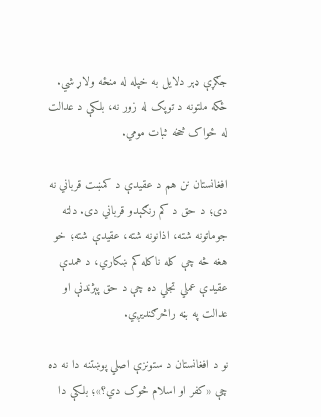جګړې ډېر دلایل به خپله له منځه ولاړ شي. ځکه ملتونه د توپک له زور نه، بلکې د عدالت له ځواک څخه ثبات مومي.

افغانستان نن هم د عقیدې د کمښت قرباني نه دی؛ د حق د کم رنګېدو قرباني دی. دلته جوماتونه شته، اذانونه شته، عقیدې شته؛ خو هغه څه چې کله ناکله کم ښکاري، د همدې عقیدې عملي تجلي ده چې د حق پېژندنې او عدالت په بڼه راڅرګندیږي.

نو د افغانستان د ستونزې اصلي پوښتنه دا نه ده چې «کفر او اسلام څوک دي؟»؛ بلکې دا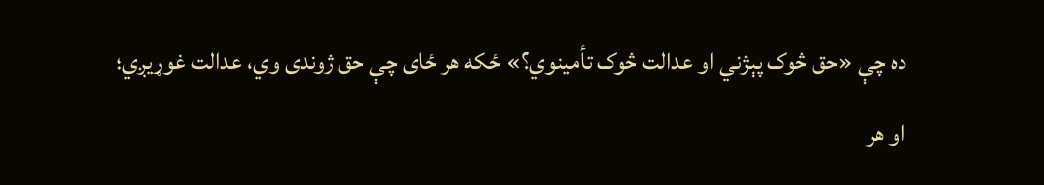ده چې «حق څوک پېژني او عدالت څوک تأمینوي؟» ځکه هر ځای چې حق ژوندی وي، عدالت غوړیږي؛ او هر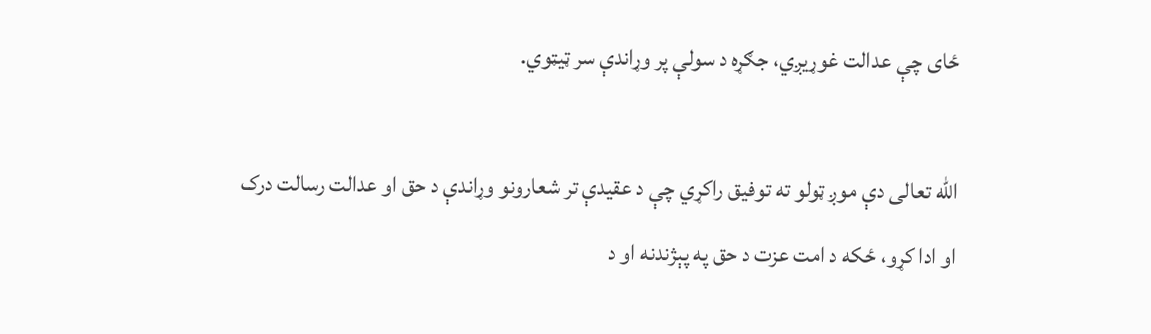ځای چې عدالت غوړیږي، جګړه د سولې پر وړاندې سر ټیټوي.

الله تعالی دې موږ ټولو ته توفیق راکړي چې د عقیدې تر شعارونو وړاندې د حق او عدالت رسالت درک او ادا کړو، ځکه د امت عزت د حق په پېژندنه او د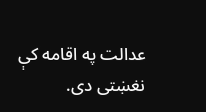عدالت په اقامه کې نغښتی دی.